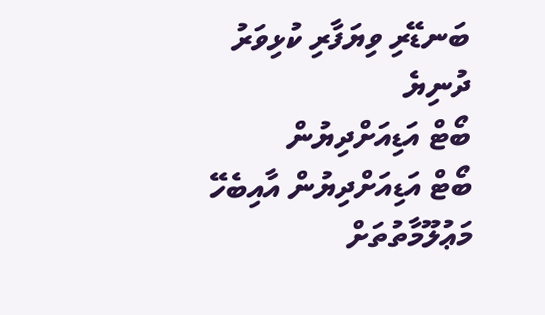ބަނޑޭރި ވިޔަފާރި ކުޅިވަރު ދުނިޔެ
ބޯޓް އަޑިއަށްދިޔުން
ބޯޓް އަޑިއަށްދިޔުން އާއިބެހޭ މަޢުލޫމާތުތަށް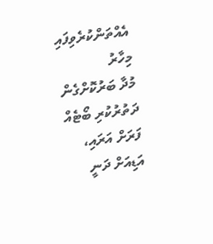އެއްތަންކުރެވިފައި
މިހާރު
މުދާ ބަރުކޮށްގެން ދަތުރުކުރި ބޯޓެއް ފަރަށް އަރައި، އަޑިއަށް ދަނީ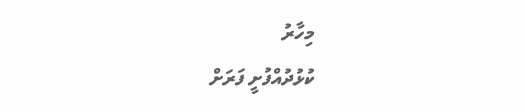މިހާރު
ކުޅުދުއްފުށީ ފަރަށް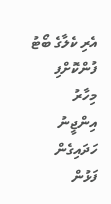އެރި ކެލާގެ ބޯޓު ފުންކޮށްފި
މިހާރު
އިންޖީނު ހަދައިގެން ފަޅުން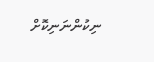ނިކުންނަނިކޮށް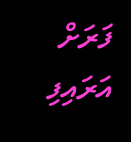ފަރަށް އަރައިފި